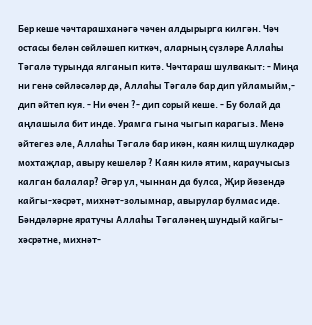Бер кеше чәчтарашханәгә чәчен алдырырга килгән. Чәч остасы белән сөйләшеп киткәч, аларның сүзләре Аллаһы Тәгалә турында ялганып китә. Чәчтараш шулвакыт: - Миңа ни генә сөйләсәләр дә, Аллаһы Тәгалә бар дип уйламыйм,- дип әйтеп куя. - Ни өчен ?- дип сорый кеше. - Бу болай да аңлашыла бит инде. Урамга гына чыгып карагыз. Менә әйтегез әле, Аллаһы Тәгалә бар икән, каян килщ шулкадәр мохтаҗлар, авыру кешеләр ? Каян килә ятим, караучысыз калган балалар? Әгәр ул, чыннан да булса, Җир йөзендә кайгы-хәсрәт, михнәт-золымнар, авырулар булмас иде. Бәндәләрне яратучы Аллаһы Тәгаләнең шундый кайгы-хәсрәтне, михнәт-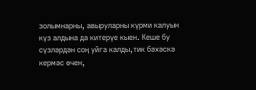золымнарны, авыруларны күрми калуын күз алдына да китерүе кыен. Кеше бу сүзләрдән соң уйга калды,тик бәхәскә кермәс өчен,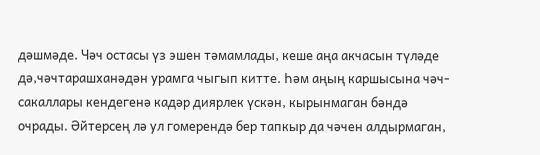дәшмәде. Чәч остасы үз эшен тәмамлады, кеше аңа акчасын түләде дә,чәчтарашханәдән урамга чыгып китте. Һәм аңың каршысына чәч-сакаллары кендегенә кадәр диярлек үскән, кырынмаган бәндә очрады. Әйтерсең лә ул гомерендә бер тапкыр да чәчен алдырмаган,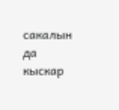сакалын да кыскар